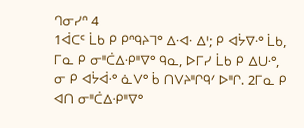ᒉᓂᓯᐢ 4
1ᐋᑕᒼ ᒫᑲ ᑭ ᑭᐢᑫᔨᒣᐤ ᐃᐧᐊᐧ ᐃᑊ; ᑭ ᐊᔮᐁᐧᐤ ᒫᑲ, ᒥᓇ ᑭ ᓂᐦᑖᐃᐧᑭᐦᐁᐤ ᑫᓇ, ᐅᒥᓯ ᒫᑲ ᑭ ᐃᑌᐧᐤ, ᓂ ᑭ ᐊᔮᐋᐧᐤ ᓈᐯᐤ ᑳ ᑎᐯᔨᐦᒋᑫᐟ ᐅᐦᒋ. 2ᒥᓇ ᑭ ᐊᑎ ᓂᐦᑖᐃᐧᑭᐦᐁᐤ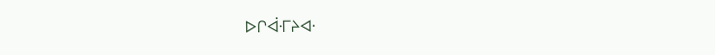ᐅᒋᐋᐧᒥᔨᐊᐧ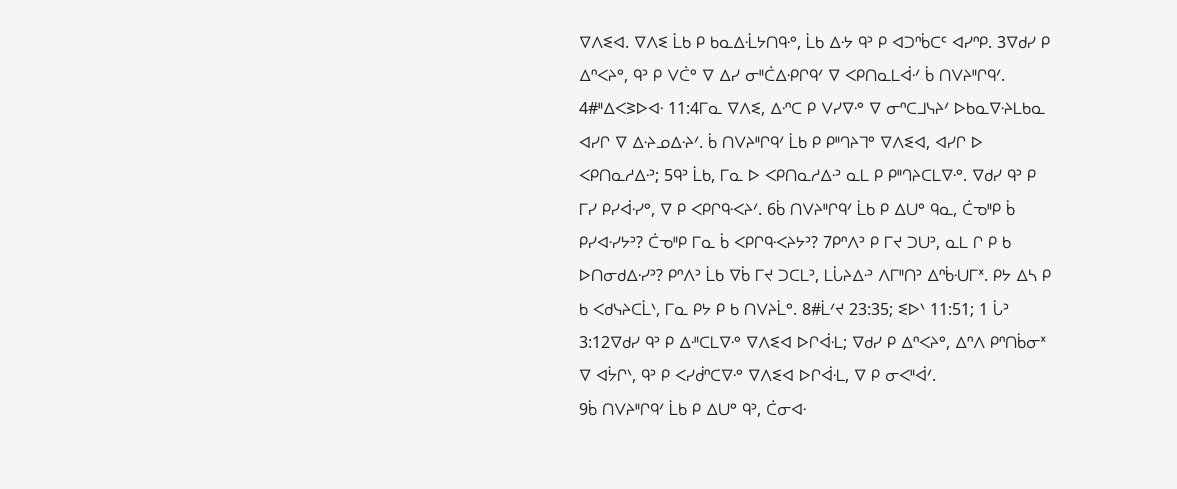ᐁᐱᓬᐊ. ᐁᐱᓬ ᒫᑲ ᑭ ᑲᓇᐃᐧᒫᔭᑎᑫᐧᐤ, ᒫᑲ ᐃᐧᔭ ᑫᐣ ᑭ ᐊᑐᐢᑳᑕᒼ ᐊᓯᐢᑭ. 3ᐁᑯᓯ ᑭ ᐃᐢᐸᔨᐤ, ᑫᐣ ᑭ ᐯᑖᐤ ᐁ ᐃᓯ ᓂᐦᑖᐃᐧᑭᒋᑫᐟ ᐁ ᐸᑭᑎᓇᒪᐋᐧᐟ ᑳ ᑎᐯᔨᐦᒋᑫᐟ. 4#ᐦᐃᐸᕒᐅᐊᐧ 11:4ᒥᓇ ᐁᐱᓬ, ᐃᐧᐢᑕ ᑭ ᐯᓯᐁᐧᐤ ᐁ ᓂᐢᑕᒧᓭᔨᐟ ᐅᑲᓇᐁᐧᔨᒪᑲᓇ ᐊᓯᒋ ᐁ ᐃᐧᔨᓄᐃᐧᔨᐟ. ᑳ ᑎᐯᔨᐦᒋᑫᐟ ᒫᑲ ᑭ ᑭᐦᒉᔨᒣᐤ ᐁᐱᓬᐊ, ᐊᓯᒋ ᐅ ᐸᑭᑎᓇᓱᐃᐧᐣ; 5ᑫᐣ ᒫᑲ, ᒥᓇ ᐅ ᐸᑭᑎᓇᓱᐃᐧᐣ ᓇᒪ ᑭ ᑭᐦᒉᔨᑕᒪᐁᐧᐤ. ᐁᑯᓯ ᑫᐣ ᑭ ᒥᓯ ᑭᓯᐋᐧᓯᐤ, ᐁ ᑭ ᐸᑭᒋᑫᐧᐸᔨᐟ. 6ᑳ ᑎᐯᔨᐦᒋᑫᐟ ᒫᑲ ᑭ ᐃᑌᐤ ᑫᓇ, ᑖᓀᐦᑭ ᑳ ᑭᓯᐊᐧᓯᔭᐣ? ᑖᓀᐦᑭ ᒥᓇ ᑳ ᐸᑭᒋᑫᐧᐸᔨᔭᐣ? 7ᑭᐢᐱᐣ ᑭ ᒥᔪ ᑐᑌᐣ, ᓇᒪ ᒋ ᑭ ᑲ ᐅᑎᓂᑯᐃᐧᓯᐣ? ᑭᐢᐱᐣ ᒫᑲ ᐁᑳ ᒥᔪ ᑐᑕᒪᐣ, ᒪᒑᔨᐃᐧᐣ ᐱᒥᐦᑎᐣ ᐃᐢᑳᐧᑌᒥᕽ. ᑭᔭ ᐃᓴ ᑭ ᑲ ᐸᑯᓭᔨᑕᒫᐠ, ᒥᓇ ᑭᔭ ᑭ ᑲ ᑎᐯᔨᒫᐤ. 8#ᒫᐟᔪ 23:35; ᓬᐅᐠ 11:51; 1 ᒑᐣ 3:12ᐁᑯᓯ ᑫᐣ ᑭ ᐃᐧᐦᑕᒪᐁᐧᐤ ᐁᐱᓬᐊ ᐅᒋᐋᐧᒪ; ᐁᑯᓯ ᑭ ᐃᐢᐸᔨᐤ, ᐃᐢᐱ ᑭᐢᑎᑳᓂᕽ ᐁ ᐊᔮᒋᐠ, ᑫᐣ ᑭ ᐸᓯᑰᐢᑕᐁᐧᐤ ᐁᐱᓬᐊ ᐅᒋᐋᐧᒪ, ᐁ ᑭ ᓂᐸᐦᐋᐟ.
9ᑳ ᑎᐯᔨᐦᒋᑫᐟ ᒫᑲ ᑭ ᐃᑌᐤ ᑫᐣ, ᑖᓂᐊᐧ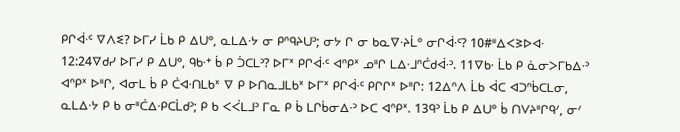ᑭᒋᐋᐧᒼ ᐁᐱᓬ? ᐅᒥᓯ ᒫᑲ ᑭ ᐃᑌᐤ, ᓇᒪᐃᐧᔭ ᓂ ᑭᐢᑫᔨᑌᐣ; ᓂᔭ ᒋ ᓂ ᑲᓇᐁᐧᔨᒫᐤ ᓂᒋᐋᐧᒼ? 10#ᐦᐃᐸᕒᐅᐊᐧ 12:24ᐁᑯᓯ ᐅᒥᓯ ᑭ ᐃᑌᐤ, ᑫᑲᐧᐩ ᑳ ᑭ ᑑᑕᒪᐣ? ᐅᒥᕽ ᑭᒋᐋᐧᒼ ᐊᐢᑭᕽ ᓄᐦᒋ ᒪᐃᐧᒧᐢᑖᑯᐋᐧᐣ. 11ᐁᑲᐧ ᒫᑲ ᑭ ᓈᓂᐳᒥᑲᐃᐧᐣ ᐊᐢᑭᕽ ᐅᐦᒋ, ᐊᓂᒪ ᑳ ᑭ ᑖᐊᐧᑎᒪᑲᕽ ᐁ ᑭ ᐅᑎᓇᒧᒪᑲᕽ ᐅᒥᕽ ᑭᒋᐋᐧᒼ ᑭᒋᒋᕽ ᐅᐦᒋ: 12ᐃᐢᐱ ᒫᑲ ᐋᑕ ᐊᑐᐢᑳᑕᒪᓂ, ᓇᒪᐃᐧᔭ ᑭ ᑲ ᓂᐦᑖᐃᐧᑭᑕᒫᑯᐣ; ᑭ ᑲ ᐸᐹᒪᒧᐣ ᒥᓇ ᑭ ᑳ ᒪᒋᑳᓂᐃᐧᐣ ᐅᑕ ᐊᐢᑭᕽ. 13ᑫᐣ ᒫᑲ ᑭ ᐃᑌᐤ ᑳ ᑎᐯᔨᐦᒋᑫᐟ, ᓂᐟ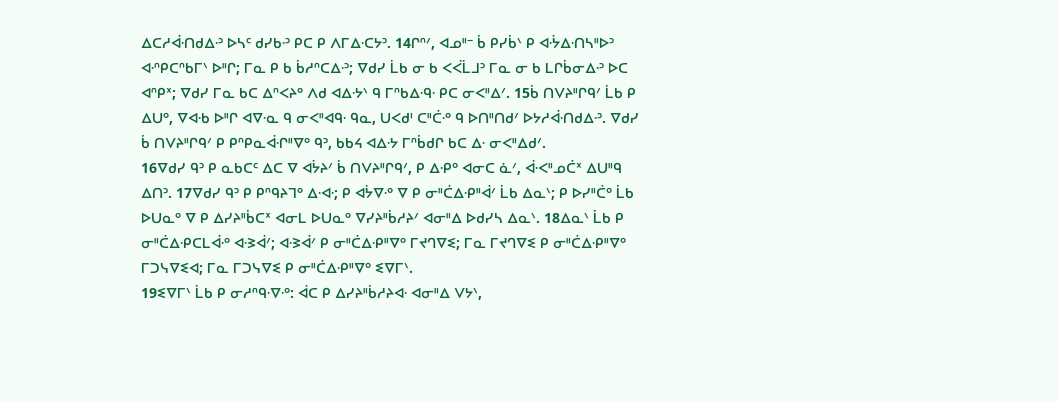ᐃᑕᓱᐋᐧᑎᑯᐃᐧᐣ ᐅᓴᒼ ᑯᓯᑲᐧᐣ ᑭᑕ ᑭ ᐱᒥᐃᐧᑕᔭᐣ. 14ᒋᐢᐟ, ᐊᓄᐦᐨ ᑳ ᑭᓯᑳᐠ ᑭ ᐊᐧᔮᐃᐧᑎᓴᐦᐅᐣ ᐊᐧᐢᑭᑕᐢᑲᒥᐠ ᐅᐦᒋ; ᒥᓇ ᑭ ᑲ ᑳᓱᐢᑕᐃᐧᐣ; ᐁᑯᓯ ᒫᑲ ᓂ ᑲ ᐸᐹᒫᒧᐣ ᒥᓇ ᓂ ᑲ ᒪᒋᑳᓂᐃᐧᐣ ᐅᑕ ᐊᐢᑭᕽ; ᐁᑯᓯ ᒥᓇ ᑲᑕ ᐃᐢᐸᔨᐤ ᐱᑯ ᐊᐃᐧᔭᐠ ᑫ ᒥᐢᑲᐃᐧᑫᐧ ᑭᑕ ᓂᐸᐦᐃᐟ. 15ᑳ ᑎᐯᔨᐦᒋᑫᐟ ᒫᑲ ᑭ ᐃᑌᐤ, ᐁᐊᐧᑲ ᐅᐦᒋ ᐊᐁᐧᓇ ᑫ ᓂᐸᐦᐊᑫᐧ ᑫᓇ, ᑌᐸᑯᑊ ᑕᐦᑖᐧᐤ ᑫ ᐅᑎᐦᑎᑯᐟ ᐅᔭᓱᐋᐧᑎᑯᐃᐧᐣ. ᐁᑯᓯ ᑳ ᑎᐯᔨᐦᒋᑫᐟ ᑭ ᑭᐢᑭᓇᐋᐧᒋᐦᐁᐤ ᑫᐣ, ᑲᑲᔦ ᐊᐃᐧᔭ ᒥᐢᑳᑯᒋ ᑲᑕ ᐃᐧ ᓂᐸᐦᐃᑯᐟ.
16ᐁᑯᓯ ᑫᐣ ᑭ ᓇᑲᑕᒼ ᐃᑕ ᐁ ᐊᔮᔨᐟ ᑳ ᑎᐯᔨᐦᒋᑫᐟ, ᑭ ᐃᐧᑭᐤ ᐊᓂᑕ ᓈᐟ, ᐋᐧᐸᐦᓄᑖᕽ ᐃᑌᐦᑫ ᐃᑎᐣ. 17ᐁᑯᓯ ᑫᐣ ᑭ ᑭᐢᑫᔨᒣᐤ ᐃᐧᐊᐧ; ᑭ ᐊᔮᐁᐧᐤ ᐁ ᑭ ᓂᐦᑖᐃᐧᑭᐦᐋᐟ ᒫᑲ ᐃᓇᐠ; ᑭ ᐅᓯᐦᑖᐤ ᒫᑲ ᐅᑌᓇᐤ ᐁ ᑭ ᐃᓯᔨᐦᑳᑕᕽ ᐊᓂᒪ ᐅᑌᓇᐤ ᐁᓯᔨᐦᑳᓱᔨᐟ ᐊᓂᐦᐃ ᐅᑯᓯᓴ ᐃᓇᐠ. 18ᐃᓇᐠ ᒫᑲ ᑭ ᓂᐦᑖᐃᐧᑭᑕᒪᐋᐧᐤ ᐊᐧᕒᐋᐟ; ᐊᐧᕒᐋᐟ ᑭ ᓂᐦᑖᐃᐧᑭᐦᐁᐤ ᒥᔪᒉᐁᓬ; ᒥᓇ ᒥᔪᒉᐁᓬ ᑭ ᓂᐦᑖᐃᐧᑭᐦᐁᐤ ᒥᑐᓭᐁᓬᐊ; ᒥᓇ ᒥᑐᓭᐁᓬ ᑭ ᓂᐦᑖᐃᐧᑭᐦᐁᐤ ᓬᐁᒥᐠ.
19ᓬᐁᒥᐠ ᒫᑲ ᑭ ᓂᓱᐢᑫᐧᐁᐧᐤ: ᐋᑕ ᑭ ᐃᓯᔨᐦᑳᓱᔨᐊᐧ ᐊᓂᐦᐃ ᐯᔭᐠ,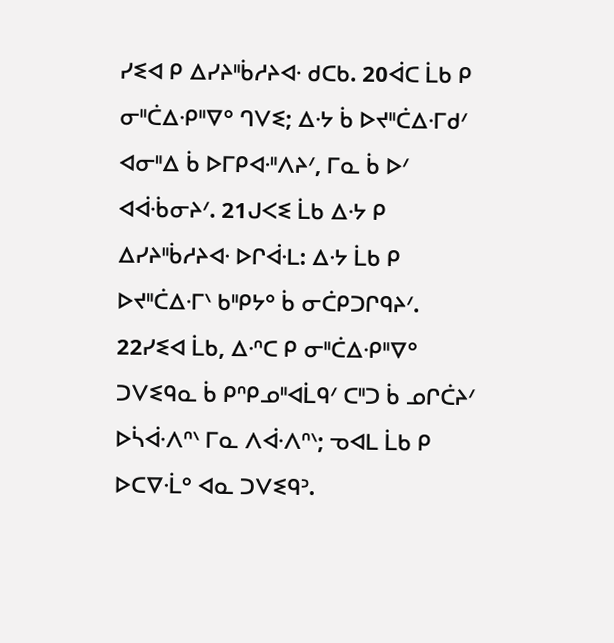ᓯᓬᐊ ᑭ ᐃᓯᔨᐦᑳᓱᔨᐊᐧ ᑯᑕᑲ. 20ᐋᑕ ᒫᑲ ᑭ ᓂᐦᑖᐃᐧᑭᐦᐁᐤ ᒉᐯᓬ; ᐃᐧᔭ ᑳ ᐅᔪᐦᑖᐃᐧᒥᑯᐟ ᐊᓂᐦᐃ ᑳ ᐅᒥᑭᐊᐧᐦᐱᔨᐟ, ᒥᓇ ᑳ ᐅᐟ ᐊᐋᐧᑳᓂᔨᐟ. 21ᒍᐸᓬ ᒫᑲ ᐃᐧᔭ ᑭ ᐃᓯᔨᐦᑳᓱᔨᐊᐧ ᐅᒋᐋᐧᒪ: ᐃᐧᔭ ᒫᑲ ᑭ ᐅᔪᐦᑖᐃᐧᒥᐠ ᑲᐦᑭᔭᐤ ᑳ ᓂᑖᑭᑐᒋᑫᔨᐟ. 22ᓯᓬᐊ ᒫᑲ, ᐃᐧᐢᑕ ᑭ ᓂᐦᑖᐃᐧᑭᐦᐁᐤ ᑐᐯᓬᑫᓇ ᑳ ᑭᐢᑭᓄᐦᐊᒫᑫᐟ ᑕᐦᑐ ᑳ ᓄᒋᑖᔨᐟ ᐅᓵᐋᐧᐱᐢᐠ ᒥᓇ ᐱᐋᐧᐱᐢᐠ; ᓀᐊᒪ ᒫᑲ ᑭ ᐅᑕᐁᐧᒫᐤ ᐊᓇ ᑐᐯᓬᑫᐣ.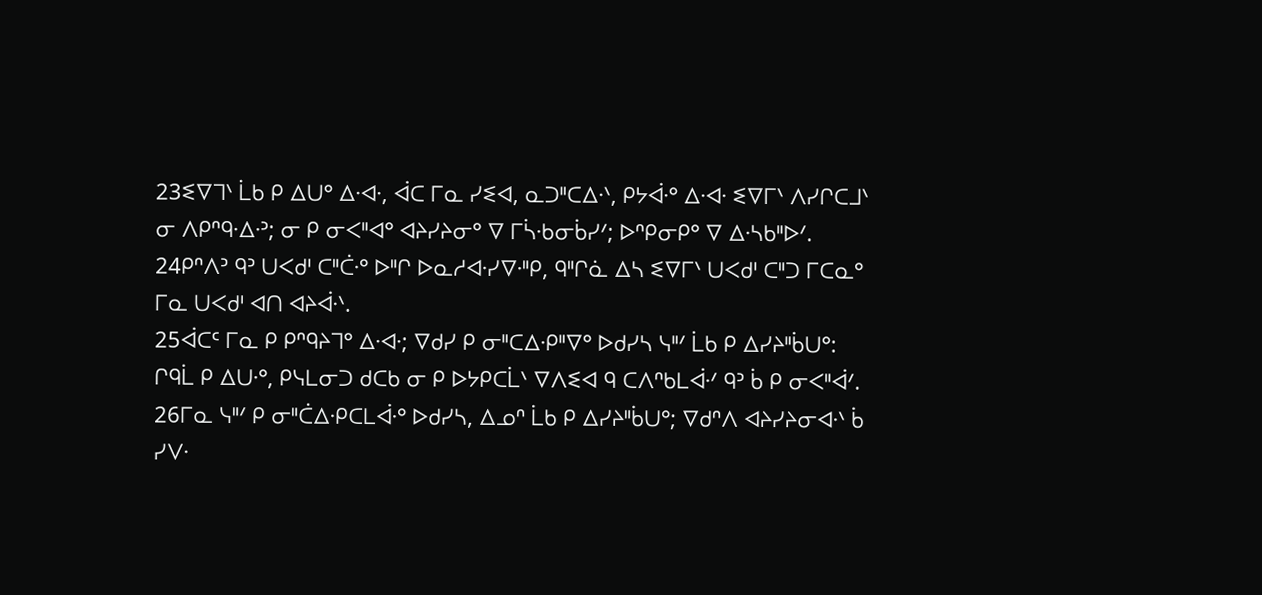23ᓬᐁᒣᐠ ᒫᑲ ᑭ ᐃᑌᐤ ᐃᐧᐊᐧ, ᐋᑕ ᒥᓇ ᓯᓬᐊ, ᓇᑐᐦᑕᐃᐧᐠ, ᑭᔭᐋᐧᐤ ᐃᐧᐊᐧ ᓬᐁᒥᐠ ᐱᓯᒋᑕᒧᐠ ᓂ ᐱᑭᐢᑫᐧᐃᐧᐣ; ᓂ ᑭ ᓂᐸᐦᐊᐤ ᐊᔨᓯᔨᓂᐤ ᐁ ᒥᓵᐧᑲᓂᑳᓯᐟ; ᐅᐢᑭᓂᑭᐤ ᐁ ᐃᐧᓴᑲᐦᐅᐟ. 24ᑭᐢᐱᐣ ᑫᐣ ᑌᐸᑯᑊ ᑕᐦᑖᐧᐤ ᐅᐦᒋ ᐅᓇᓱᐊᐧᓯᐁᐧᐦᑭ, ᑫᐦᒋᓈ ᐃᓴ ᓬᐁᒥᐠ ᑌᐸᑯᑊ ᑕᐦᑐ ᒥᑕᓇᐤ ᒥᓇ ᑌᐸᑯᑊ ᐊᑎ ᐊᔨᐋᐧᐠ.
25ᐋᑕᒼ ᒥᓇ ᑭ ᑭᐢᑫᔨᒣᐤ ᐃᐧᐊᐧ; ᐁᑯᓯ ᑭ ᓂᐦᑕᐃᐧᑭᐦᐁᐤ ᐅᑯᓯᓴ ᓭᐦᐟ ᒫᑲ ᑭ ᐃᓯᔨᐦᑳᑌᐤ: ᒋᑫᒫ ᑭ ᐃᑌᐧᐤ, ᑭᓭᒪᓂᑐ ᑯᑕᑲ ᓂ ᑭ ᐅᔭᑭᑕᒫᐠ ᐁᐱᓬᐊ ᑫ ᑕᐱᐢᑲᒪᐋᐧᐟ ᑫᐣ ᑳ ᑭ ᓂᐸᐦᐋᐟ. 26ᒥᓇ ᓭᐦᐟ ᑭ ᓂᐦᑖᐃᐧᑭᑕᒪᐋᐧᐤ ᐅᑯᓯᓴ, ᐃᓄᐢ ᒫᑲ ᑭ ᐃᓯᔨᐦᑳᑌᐤ; ᐁᑯᐢᐱ ᐊᔨᓯᔨᓂᐊᐧᐠ ᑳ ᓯᐯᐧ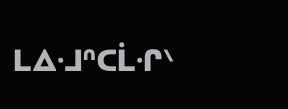ᒪᐃᐧᒧᐢᑕᒫᐧᒋᐠ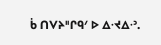ᑳ ᑎᐯᔨᐦᒋᑫᐟ ᐅ ᐃᐧᔪᐃᐧᐣ.